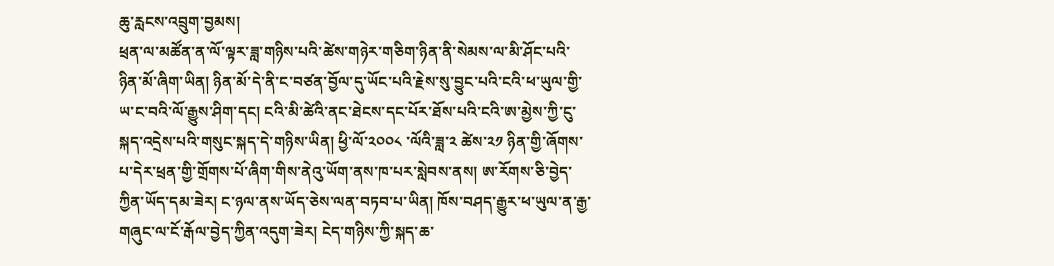ཆུ་རླངས་འབྲུག་བྱམས།
ཕྲན་ལ་མཚོན་ན་ལོ་ལྟར་ཟླ་གཉིས་པའི་ཚེས་གཉེར་གཅིག་ཉིན་ནི་སེམས་ལ་མི་ཤོང་པའི་ཉིན་མོ་ཞིག་ཡིན། ཉིན་མོ་དེ་ནི་ང་བཙན་བྱོལ་དུ་ཡོང་པའི་རྗེས་སུ་བྱུང་པའི་ངའི་ཕ་ཡུལ་གྱི་ཡ་ང་བའི་ལོ་རྒྱུས་ཤིག་དང། ངའི་མི་ཚེའི་ནང་ཐེངས་དང་པོར་ཐོས་པའི་ངའི་ཨ་མྱེས་ཀྱི་ངུ་སྐད་འདྲེས་པའི་གསུང་སྐད་དེ་གཉིས་ཡིན། ཕྱི་ལོ་༢༠༠༨ ་ལོའི་ཟླ་༢ ཚེས་༢༡ ཉིན་གྱི་ཞོགས་པ་དེར་ཕྲན་གྱི་གྲོགས་པོ་ཞིག་གིས་ནེའུ་ཡོག་ནས་ཁ་པར་སླེབས་ནས། ཨ་རོགས་ཅི་བྱེད་ཀྱིན་ཡོད་དམ་ཟེར། ང་ཉལ་ནས་ཡོད་ཅེས་ལན་བཏབ་པ་ཡིན། ཁོས་བཤད་རྒྱུར་ཕ་ཡུལ་ན་རྒྱ་གཞུང་ལ་ངོ་རྒོལ་བྱེད་ཀྱིན་འདུག་ཟེར། ངེད་གཉིས་ཀྱི་སྐད་ཆ་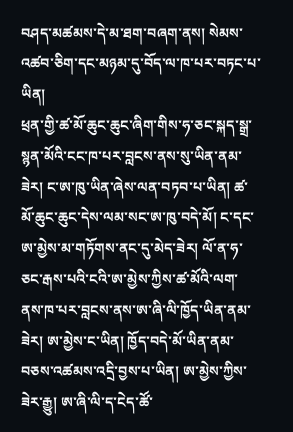བཤད་མཚམས་དེ་མ་ཐག་བཞག་ནས། སེམས་འཚབ་ཅིག་དང་མཉམ་དུ་བོད་ལ་ཁ་པར་བཏང་པ་ཡིན།
ཕྲན་གྱི་ཚ་མོ་ཆུང་ཆུང་ཞིག་གིས་ཧ་ཅང་སྐད་སྒྲ་སྙན་མོའི་ངང་ཁ་པར་བླངས་ནས་སུ་ཡིན་ནམ་ཟེར། ང་ཨ་ཁུ་ཡིན་ཞེས་ལན་བཏབ་པ་ཡིན། ཚ་མོ་ཆུང་ཆུང་དེས་ལམ་སང་ཨ་ཁུ་བདེ་མོ། ང་དང་ཨ་མྱེས་མ་གཏོགས་ནང་དུ་མེད་ཟེར། ལོ་ན་ཧ་ཅང་རྒས་པའི་ངའི་ཨ་མྱེས་ཀྱིས་ཚ་མོའི་ལག་ནས་ཁ་པར་བླངས་ནས་ཨ་ཞི་ལི་ཁྱོད་ཡིན་ནམ་ཟེར། ཨ་མྱེས་ང་ཡིན། ཁྱོད་བདེ་མོ་ཡིན་ནམ་བཅས་འཚམས་འདྲི་བྱས་པ་ཡིན། ཨ་མྱེས་ཀྱིས་ཟེར་རྒྱུ། ཨ་ཞི་ལི་ད་ངེད་ཚོ་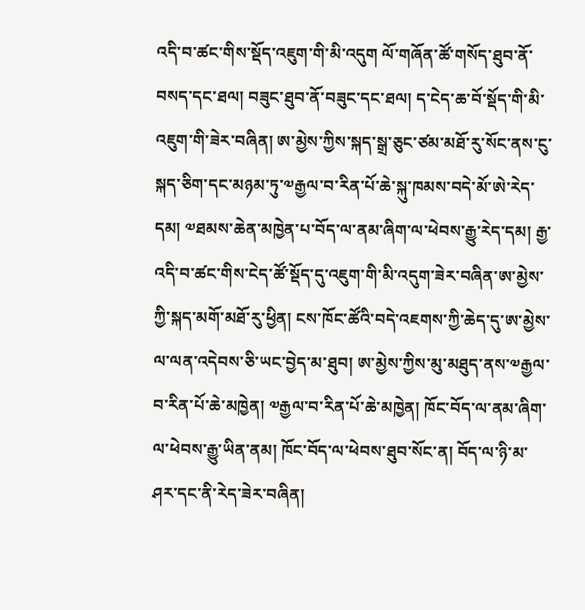འདི་བ་ཚང་གིས་སྡོད་འཇུག་གི་མི་འདུག ལོ་གཞོན་ཚོ་གསོད་ཐུབ་ནོ་བསད་དང་ཐལ། བཟུང་ཐུབ་ནོ་བཟུང་དང་ཐལ། ད་ངེད་ཆ་བོ་སྡོད་གི་མི་འཇུག་གི་ཟེར་བཞིན། ཨ་མྱེས་ཀྱིས་སྐད་སྒྲ་ཅུང་ཙམ་མཐོ་རུ་སོང་ནས་ངུ་སྐད་ཅིག་དང་མཉམ་ཏུ་༧རྒྱལ་བ་རིན་པོ་ཆེ་སྐུ་ཁམས་བདེ་མོ་ཨེ་རེད་དམ། ༧ཐམས་ཆེན་མཁྱེན་པ་བོད་ལ་ནམ་ཞིག་ལ་ཕེབས་རྒྱུ་རེད་དམ། རྒྱ་འདི་བ་ཚང་གིས་ངེད་ཚོ་སྡོད་དུ་འཇུག་གི་མི་འདུག་ཟེར་བཞིན་ཨ་མྱེས་ཀྱི་སྐད་མགོ་མཐོ་རུ་ཕྱིན། ངས་ཁོང་ཚོའི་བདེ་འཇགས་ཀྱི་ཆེད་དུ་ཨ་མྱེས་ལ་ལན་འདེབས་ཅི་ཡང་བྱེད་མ་ཐུབ། ཨ་མྱེས་ཀྱིས་མུ་མཐུད་ནས་༧རྒྱལ་བ་རིན་པོ་ཆེ་མཁྱེན། ༧རྒྱལ་བ་རིན་པོ་ཆེ་མཁྱེན། ཁོང་བོད་ལ་ནམ་ཞིག་ལ་ཕེབས་རྒྱུ་ཡིན་ནམ། ཁོང་བོད་ལ་ཕེབས་ཐུབ་སོང་ན། བོད་ལ་ཉི་མ་ཤར་དང་ནི་རེད་ཟེར་བཞིན།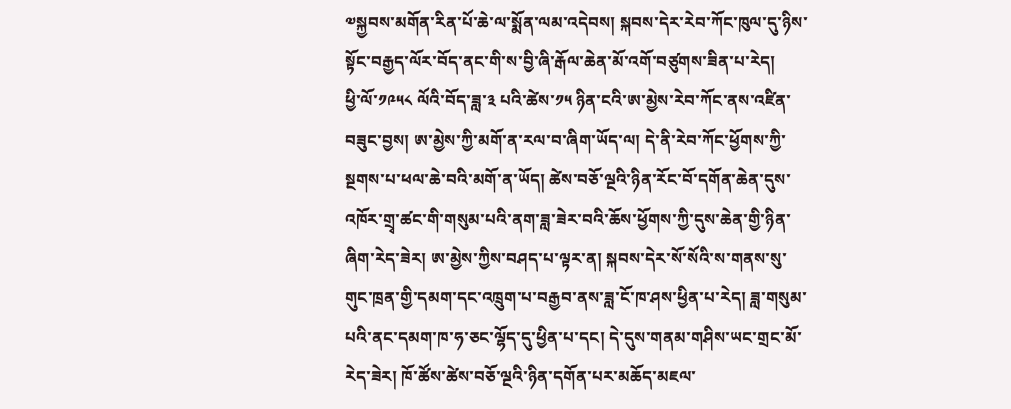༧སྐྱབས་མགོན་རིན་པོ་ཆེ་ལ་སྨོན་ལམ་འདེབས། སྐབས་དེར་རེབ་ཀོང་ཁུལ་དུ་ཉིས་སྟོང་བརྒྱད་ལོར་བོད་ནང་གི་ས་བྱི་ཞི་རྒོལ་ཆེན་མོ་འགོ་བཙུགས་ཟིན་པ་རེད།
ཕྱི་ལོ་༡༩༥༨ ལོའི་བོད་ཟླ་༣ པའི་ཚེས་༡༥ ཉིན་ངའི་ཨ་མྱེས་རེབ་ཀོང་ནས་འཛིན་བཟུང་བྱས། ཨ་མྱེས་ཀྱི་མགོ་ན་རལ་བ་ཞིག་ཡོད་ལ། དེ་ནི་རེབ་ཀོང་ཕྱོགས་ཀྱི་སྔགས་པ་ཕལ་ཆེ་བའི་མགོ་ན་ཡོད། ཚེས་བཅོ་ལྔའི་ཉིན་རོང་བོ་དགོན་ཆེན་དུས་འཁོར་གྲྭ་ཚང་གི་གསུམ་པའི་ནག་ཟླ་ཟེར་བའི་ཆོས་ཕྱོགས་ཀྱི་དུས་ཆེན་གྱི་ཉིན་ཞིག་རེད་ཟེར། ཨ་མྱེས་ཀྱིས་བཤད་པ་ལྟར་ན། སྐབས་དེར་སོ་སོའི་ས་གནས་སུ་གུང་ཁྲན་གྱི་དམག་དང་འཁྲུག་པ་བརྒྱབ་ནས་ཟླ་ངོ་ཁ་ཤས་ཕྱིན་པ་རེད། ཟླ་གསུམ་པའི་ནང་དམག་ཁ་ཧ་ཅང་ལྷོད་དུ་ཕྱིན་པ་དང། དེ་དུས་གནམ་གཤིས་ཡང་གྲང་མོ་རེད་ཟེར། ཁོ་ཚོས་ཚེས་བཅོ་ལྔའི་ཉིན་དགོན་པར་མཆོད་མཇལ་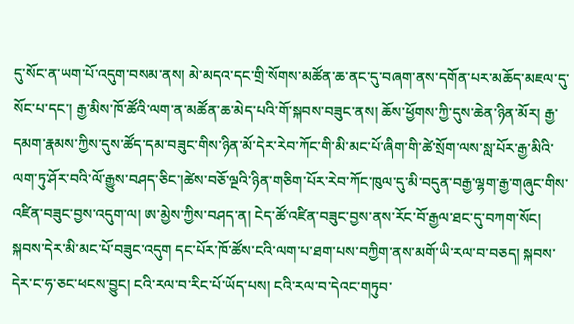དུ་སོང་ན་ཡག་པོ་འདུག་བསམ་ནས། མེ་མདའ་དང་གྲི་སོགས་མཚོན་ཆ་ནང་དུ་བཞག་ནས་དགོན་པར་མཆོད་མཇལ་དུ་སོང་པ་དང་། རྒྱ་མིས་ཁོ་ཚོའི་ལག་ན་མཚོན་ཆ་མེད་པའི་གོ་སྐབས་བཟུང་ནས། ཆོས་ཕྱོགས་ཀྱི་དུས་ཆེན་ཉིན་མོར། རྒྱ་དམག་རྣམས་ཀྱིས་དུས་ཚོད་དམ་བཟུང་གིས་ཉིན་མོ་དེར་རེབ་ཀོང་གི་མི་མང་པོ་ཞིག་གི་ཚེ་སྲོག་ལས་སླ་པོར་རྒྱ་མིའི་ལག་ཏུ་ཤོར་བའི་ལོ་རྒྱུས་བཤད་ཅིང་།ཚེས་བཅོ་ལྔའི་ཉིན་གཅིག་པོར་རེབ་ཀོང་ཁུལ་དུ་མི་བདུན་བརྒྱ་ལྷག་རྒྱ་གཞུང་གིས་འཛིན་བཟུང་བྱས་འདུག་ལ། ཨ་མྱེས་ཀྱིས་བཤད་ན། ངེད་ཚོ་འཛིན་བཟུང་བྱས་ནས་རོང་བོ་རྒྱལ་ཐང་དུ་བཀག་སོང། སྐབས་དེར་མི་མང་པོ་བཟུང་འདུག དང་པོར་ཁོ་ཚོས་ངའི་ལག་པ་ཐག་པས་བཀྱིག་ནས་མགོ་ཡི་རལ་བ་བཅད། སྐབས་དེར་ང་ཧ་ཅང་ཕངས་བྱུང། ངའི་རལ་བ་རིང་པོ་ཡོད་པས། ངའི་རལ་བ་དེའང་གཏུབ་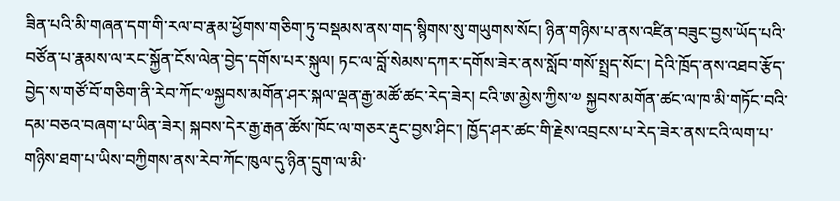ཟིན་པའི་མི་གཞན་དག་གི་རལ་བ་རྣམ་ཕྱོགས་གཅིག་ཏུ་བསྡམས་ནས་གད་སྙིགས་སུ་གཡུགས་སོང། ཉིན་གཉིས་པ་ནས་འཛིན་བཟུང་བྱས་ཡོད་པའི་བཙོན་པ་རྣམས་ལ་རང་སྐྱོན་ངོས་ལེན་བྱེད་དགོས་པར་སྐུལ། ཏང་ལ་བློ་སེམས་དཀར་དགོས་ཟེར་ནས་སློབ་གསོ་སྤྲད་སོང་། དེའི་ཁྲོད་ནས་འཐབ་རྩོད་བྱེད་ས་གཙོ་བོ་གཅིག་ནི་རེབ་ཀོང་༧སྐྱབས་མགོན་ཤར་སྐལ་ལྡན་རྒྱ་མཚོ་ཚང་རེད་ཟེར། ངའི་ཨ་མྱེས་ཀྱིས་༧ སྐྱབས་མགོན་ཚང་ལ་ཁ་མི་གཏོང་བའི་དམ་བཅའ་བཞག་པ་ཡིན་ཟེར། སྐབས་དེར་རྒྱ་རྒན་ཚོས་ཁོང་ལ་གཅར་རྡུང་བྱས་ཤིང་། ཁྱོད་ཤར་ཚང་གི་རྗེས་འབྲངས་པ་རེད་ཟེར་ནས་ངའི་ལག་པ་གཉིས་ཐག་པ་ཡིས་བཀྱིགས་ནས་རེབ་ཀོང་ཁུལ་དུ་ཉིན་དྲུག་ལ་མི་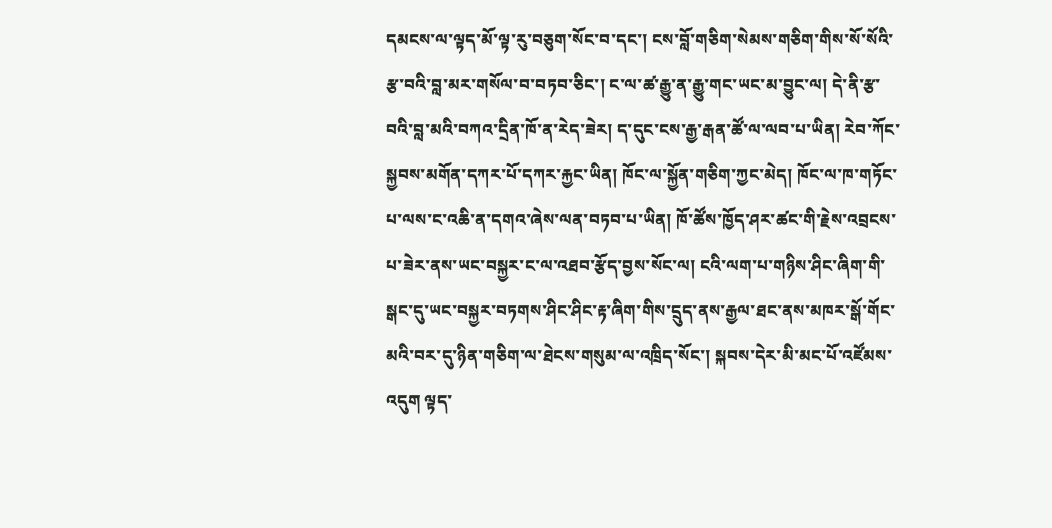དམངས་ལ་ལྟད་མོ་ལྟ་རུ་བཅུག་སོང་བ་དང་། ངས་བློ་གཅིག་སེམས་གཅིག་གིས་སོ་སོའི་རྩ་བའི་བླ་མར་གསོལ་བ་བཏབ་ཅིང་། ང་ལ་ཚ་རྒྱུ་ན་རྒྱུ་གང་ཡང་མ་བྱུང་ལ། དེ་ནི་རྩ་བའི་བླ་མའི་བཀའ་དྲིན་ཁོ་ན་རེད་ཟེར། ད་དུང་ངས་རྒྱ་རྒན་ཚོ་ལ་ལབ་པ་ཡིན། རེབ་ཀོང་སྐྱབས་མགོན་དཀར་པོ་དཀར་རྐྱང་ཡིན། ཁོང་ལ་སྐྱོན་གཅིག་ཀྱང་མེད། ཁོང་ལ་ཁ་གཏོང་པ་ལས་ང་འཆི་ན་དགའ་ཞེས་ལན་བཏབ་པ་ཡིན། ཁོ་ཚོས་ཁྱོད་ཤར་ཚང་གི་རྗེས་འབྲངས་པ་ཟེར་ནས་ཡང་བསྐྱར་ང་ལ་འཐབ་རྩོད་བྱས་སོང་ལ། ངའི་ལག་པ་གཉིས་ཤིང་ཞིག་གི་སྒང་དུ་ཡང་བསྐྱར་བཏགས་ཤིང་ཤིང་རྟ་ཞིག་གིས་དྲུད་ནས་རྒྱལ་ཐང་ནས་མཁར་སྒོ་གོང་མའི་བར་དུ་ཉིན་གཅིག་ལ་ཐེངས་གསུམ་ལ་འཁྲིད་སོང་། སྐབས་དེར་མི་མང་པོ་འཛོམས་འདུག ལྟད་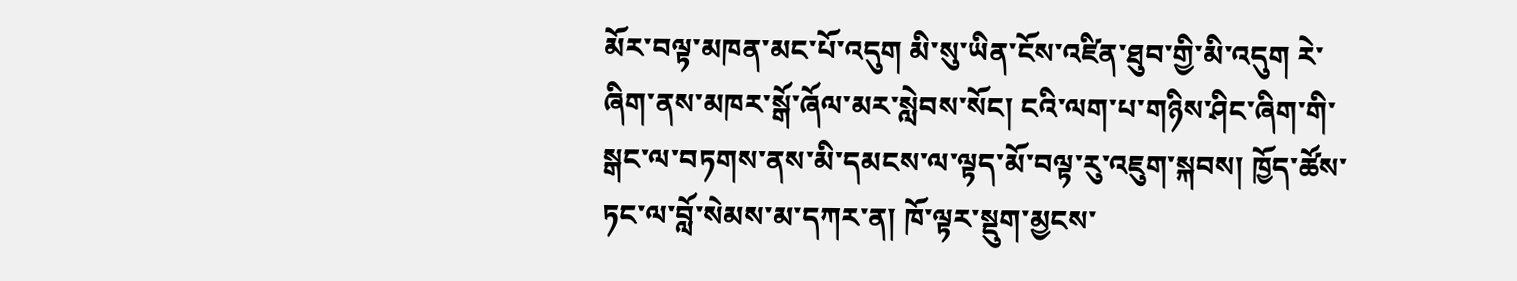མོར་བལྟ་མཁན་མང་པོ་འདུག མི་སུ་ཡིན་ངོས་འཛིན་ཐུབ་གྱི་མི་འདུག རེ་ཞིག་ནས་མཁར་སྒོ་ཞོལ་མར་སླེབས་སོང། ངའི་ལག་པ་གཉིས་ཤིང་ཞིག་གི་སྒང་ལ་བཏགས་ནས་མི་དམངས་ལ་ལྟད་མོ་བལྟ་རུ་འཇུག་སྐབས། ཁྱོད་ཚོས་ཏང་ལ་བློ་སེམས་མ་དཀར་ན། ཁོ་ལྟར་སྡུག་མྱངས་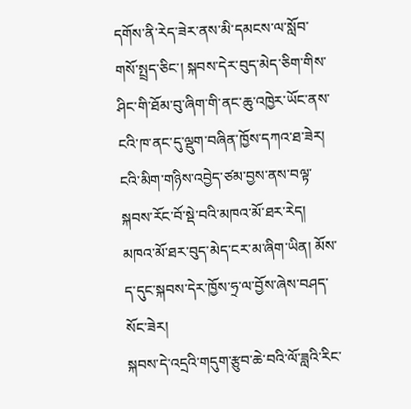དགོས་ནི་རེད་ཟེར་ནས་མི་དམངས་ལ་སློབ་གསོ་སྤྲད་ཅིང་། སྐབས་དེར་བུད་མེད་ཅིག་གིས་ཤིང་གི་ཐོམ་བུ་ཞིག་གི་ནང་ཆུ་འཁྱེར་ཡོང་ནས་ངའི་ཁ་ནང་དུ་ལྡུག་བཞིན་ཁྱོས་དཀའ་ཐ་ཟེར། ངའི་མིག་གཉིས་འབྱེད་ཙམ་བྱས་ནས་བལྟ་སྐབས་རོང་བོ་སྡེ་བའི་མཁའ་མོ་ཐར་རེད། མཁའ་མོ་ཐར་བུད་མེད་ངར་མ་ཞིག་ཡིན། མོས་ད་དུང་སྐབས་དེར་ཁྱོས་ཧྲ་ལ་བྱོས་ཞེས་བཤད་སོང་ཟེར།
སྐབས་དེ་འདྲའི་གདུག་རྩུབ་ཆེ་བའི་ལོ་ཟླའི་རིང་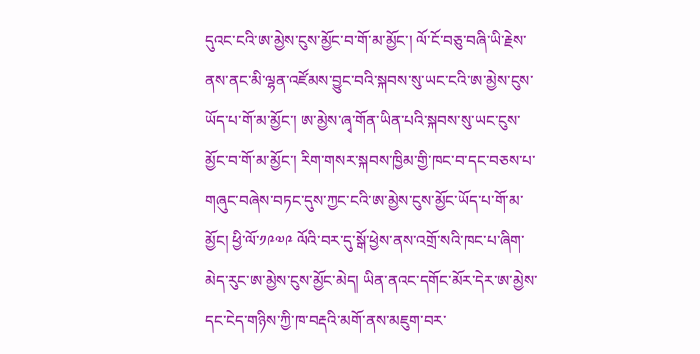དུའང་ངའི་ཨ་མྱེས་ངུས་མྱོང་བ་གོ་མ་མྱོང་། ལོ་ངོ་བཅུ་བཞི་ཡི་རྗེས་ནས་ནང་མི་ལྷན་འཛོམས་བྱུང་བའི་སྐབས་སུ་ཡང་ངའི་ཨ་མྱེས་ངུས་ཡོད་པ་གོ་མ་མྱོང་། ཨ་མྱེས་ཞྭ་གོན་ཡིན་པའི་སྐབས་སུ་ཡང་ངུས་མྱོང་བ་གོ་མ་མྱོང་། རིག་གསར་སྐབས་ཁྱིམ་གྱི་ཁང་བ་དང་བཅས་པ་གཞུང་བཞེས་བཏང་དུས་ཀྱང་ངའི་ཨ་མྱེས་ངུས་མྱོང་ཡོད་པ་གོ་མ་མྱོང། ཕྱི་ལོ་༡༩༧༩ ལོའི་བར་དུ་སྒོ་ཕྱེས་ནས་འགྲོ་སའི་ཁང་པ་ཞིག་མེད་རུང་ཨ་མྱེས་ངུས་མྱོང་མེད། ཡིན་ནའང་དགོང་མོར་དེར་ཨ་མྱེས་དང་ངེད་གཉིས་ཀྱི་ཁ་བརྡའི་མགོ་ནས་མཇུག་བར་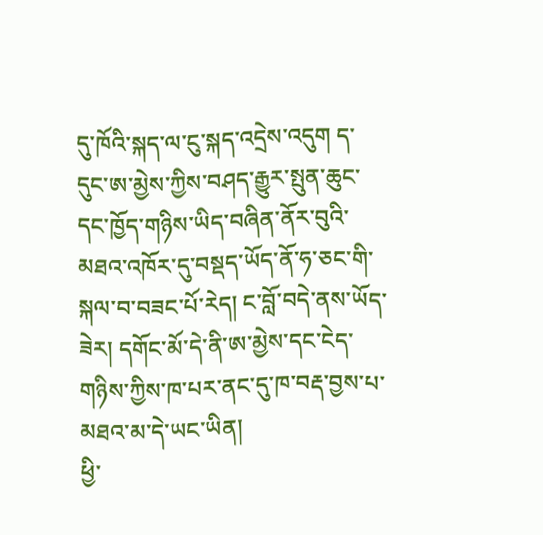དུ་ཁོའི་སྐད་ལ་ངུ་སྐད་འདྲེས་འདུག ད་དུང་ཨ་མྱེས་ཀྱིས་བཤད་རྒྱུར་སྤུན་ཆུང་དང་ཁྱོད་གཉིས་ཡིད་བཞིན་ནོར་བུའི་མཐའ་འཁོར་དུ་བསྡད་ཡོད་ནོ་ཧ་ཅང་གི་སྐལ་བ་བཟང་པོ་རེད། ང་བློ་བདེ་ནས་ཡོད་ཟེར། དགོང་མོ་དེ་ནི་ཨ་མྱེས་དང་ངེད་གཉིས་ཀྱིས་ཁ་པར་ནང་དུ་ཁ་བརྡ་བྱས་པ་མཐའ་མ་དེ་ཡང་ཡིན།
ཕྱི་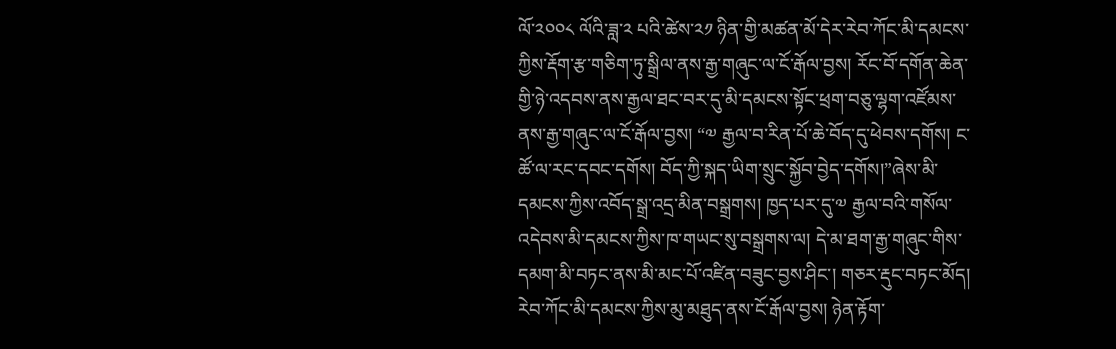ལོ་༢༠༠༨ ལོའི་ཟླ་༢ པའི་ཚེས་༢༡ ཉིན་གྱི་མཚན་མོ་དེར་རེབ་ཀོང་མི་དམངས་ཀྱིས་རྡོག་རྩ་གཅིག་ཏུ་སྒྲིལ་ནས་རྒྱ་གཞུང་ལ་ངོ་རྒོལ་བྱས། རོང་བོ་དགོན་ཆེན་གྱི་ཉེ་འདབས་ནས་རྒྱལ་ཐང་བར་དུ་མི་དམངས་སྟོང་ཕྲག་བཅུ་ལྷག་འཛོམས་ནས་རྒྱ་གཞུང་ལ་ངོ་རྒོལ་བྱས། “༧ རྒྱལ་བ་རིན་པོ་ཆེ་བོད་དུ་ཕེབས་དགོས། ང་ཚོ་ལ་རང་དབང་དགོས། བོད་ཀྱི་སྐད་ཡིག་སྲུང་སྐྱོབ་བྱེད་དགོས།”ཞེས་མི་དམངས་ཀྱིས་འབོད་སྒྲ་འདྲ་མིན་བསྒྲགས། ཁྱད་པར་དུ་༧ རྒྱལ་བའི་གསོལ་འདེབས་མི་དམངས་ཀྱིས་ཁ་གཡང་སུ་བསྒྲགས་ལ། དེ་མ་ཐག་རྒྱ་གཞུང་གིས་དམག་མི་བཏང་ནས་མི་མང་པོ་འཛིན་བཟུང་བྱས་ཤིང་། གཅར་རྡུང་བཏང་མོད། རེབ་ཀོང་མི་དམངས་ཀྱིས་མུ་མཐུད་ནས་ངོ་རྒོལ་བྱས། ཉེན་རྟོག་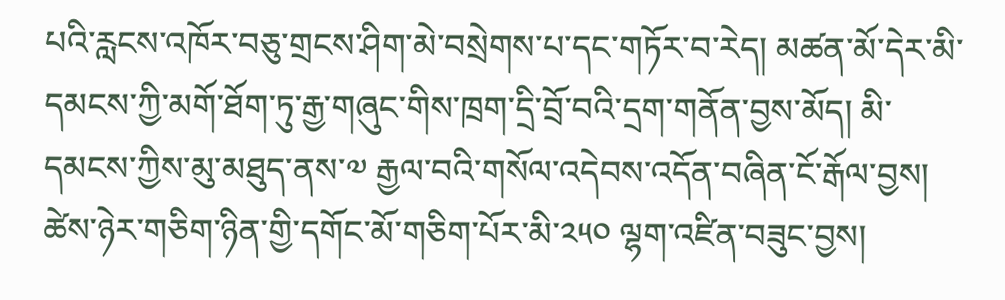པའི་རླངས་འཁོར་བཅུ་གྲངས་ཤིག་མེ་བསྲེགས་པ་དང་གཏོར་བ་རེད། མཚན་མོ་དེར་མི་དམངས་ཀྱི་མགོ་ཐོག་ཏུ་རྒྱ་གཞུང་གིས་ཁྲག་དྲི་བྲོ་བའི་དྲག་གནོན་བྱས་མོད། མི་དམངས་ཀྱིས་མུ་མཐུད་ནས་༧ རྒྱལ་བའི་གསོལ་འདེབས་འདོན་བཞིན་ངོ་རྒོལ་བྱས། ཚེས་ཉེར་གཅིག་ཉིན་གྱི་དགོང་མོ་གཅིག་པོར་མི་༢༥༠ ལྷག་འཛིན་བཟུང་བྱས།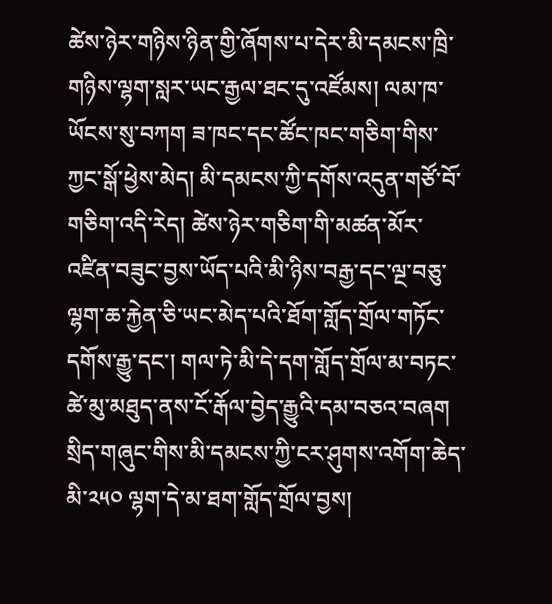ཚེས་ཉེར་གཉིས་ཉིན་གྱི་ཞོགས་པ་དེར་མི་དམངས་ཁྲི་གཉིས་ལྷག་སླར་ཡང་རྒྱལ་ཐང་དུ་འཛོམས། ལམ་ཁ་ཡོངས་སུ་བཀག ཟ་ཁང་དང་ཚོང་ཁང་གཅིག་གིས་ཀྱང་སྒོ་ཕྱེས་མེད། མི་དམངས་ཀྱི་དགོས་འདུན་གཙོ་བོ་གཅིག་འདི་རེད། ཚེས་ཉེར་གཅིག་གི་མཚན་མོར་འཛིན་བཟུང་བྱས་ཡོད་པའི་མི་ཉིས་བརྒྱ་དང་ལྔ་བཅུ་ལྷག་ཆ་རྐྱེན་ཅི་ཡང་མེད་པའི་ཐོག་གློད་གྲོལ་གཏོང་དགོས་རྒྱུ་དང་། གལ་ཏེ་མི་དེ་དག་གློད་གྲོལ་མ་བཏང་ཚེ་མུ་མཐུད་ནས་ངོ་རྒོལ་བྱེད་རྒྱུའི་དམ་བཅའ་བཞག སྲིད་གཞུང་གིས་མི་དམངས་ཀྱི་ངར་ཤུགས་འགོག་ཆེད་མི་༢༥༠ ལྷག་དེ་མ་ཐག་གློད་གྲོལ་བྱས།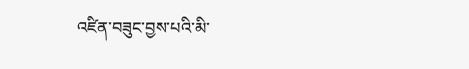འཛིན་བཟུང་བྱས་པའི་མི་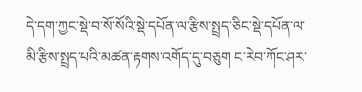དེ་དག་ཀྱང་སྡེ་བ་སོ་སོའི་སྡེ་དཔོན་ལ་རྩིས་སྤྲད་ཅིང་སྡེ་དཔོན་ལ་མི་རྩིས་སྤྲད་པའི་མཚན་རྟགས་འགོད་དུ་བཅུག ང་རེབ་ཀོང་ཤར་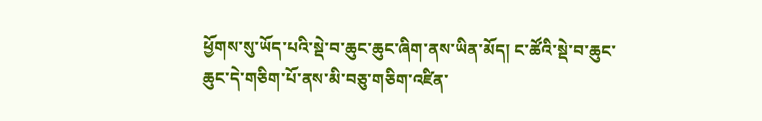ཕྱོགས་སུ་ཡོད་པའི་སྡེ་བ་ཆུང་ཆུང་ཞིག་ནས་ཡིན་མོད། ང་ཚོའི་སྡེ་བ་ཆུང་ཆུང་དེ་གཅིག་པོ་ནས་མི་བཅུ་གཅིག་འཛིན་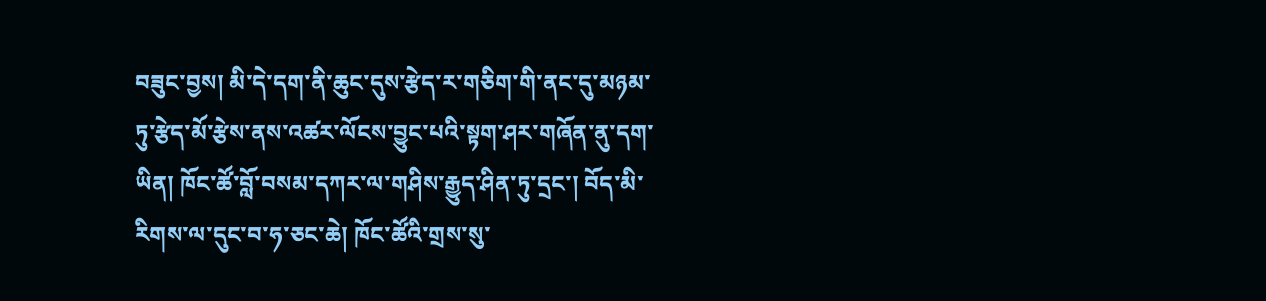བཟུང་བྱས། མི་དེ་དག་ནི་ཆུང་དུས་རྩེད་ར་གཅིག་གི་ནང་དུ་མཉམ་ཏུ་རྩེད་མོ་རྩེས་ནས་འཚར་ལོངས་བྱུང་པའི་སྟག་ཤར་གཞོན་ནུ་དག་ཡིན། ཁོང་ཚོ་བློ་བསམ་དཀར་ལ་གཤིས་རྒྱུད་ཤིན་ཏུ་དྲང་། བོད་མི་རིགས་ལ་དུང་བ་ཧ་ཅང་ཆེ། ཁོང་ཚོའི་གྲས་སུ་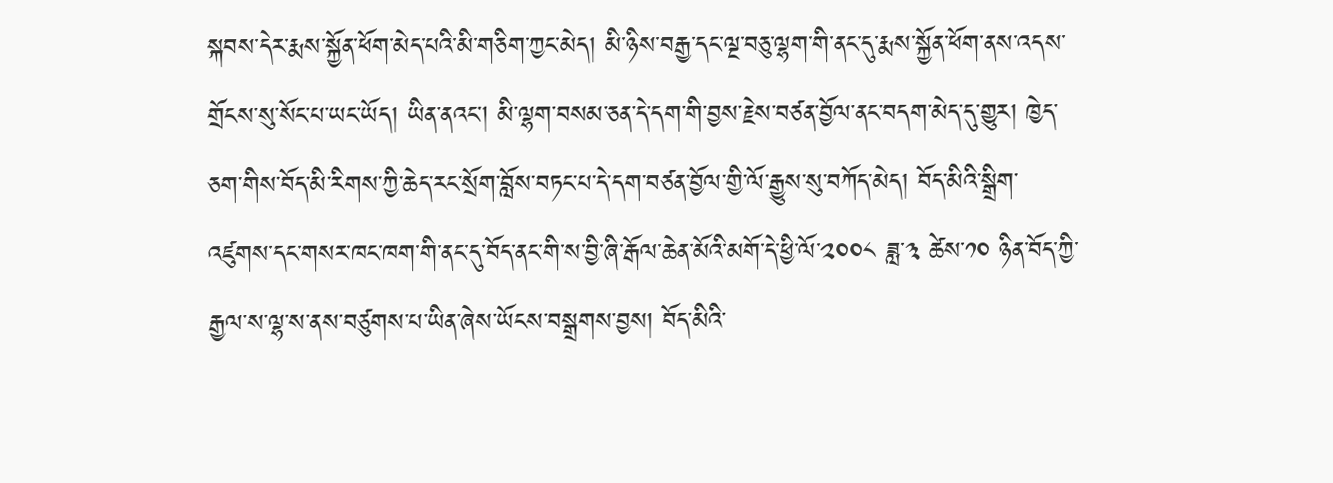སྐབས་དེར་རྨས་སྐྱོན་ཕོག་མེད་པའི་མི་གཅིག་ཀྱང་མེད། མི་ཉིས་བརྒྱ་དང་ལྔ་བཅུ་ལྷག་གི་ནང་དུ་རྨས་སྐྱོན་ཕོག་ནས་འདས་གྲོངས་སུ་སོང་པ་ཡང་ཡོད། ཡིན་ནའང། མི་ལྷག་བསམ་ཅན་དེ་དག་གི་བྱས་རྗེས་བཙན་བྱོལ་ནང་བདག་མེད་དུ་གྱུར། ཁྱེད་ཅག་གིས་བོད་མི་རིགས་ཀྱི་ཆེད་རང་སྲོག་བློས་བཏང་པ་དེ་དག་བཙན་བྱོལ་གྱི་ལོ་རྒྱུས་སུ་བཀོད་མེད། བོད་མིའི་སྒྲིག་འཛུགས་དང་གསར་ཁང་ཁག་གི་ནང་དུ་བོད་ནང་གི་ས་བྱི་ཞི་རྒོལ་ཆེན་མོའི་མགོ་དེ་ཕྱི་ལོ་༢༠༠༨ ཟླ་༣ ཚེས་༡༠ ཉིན་བོད་ཀྱི་རྒྱལ་ས་ལྷ་ས་ནས་བཙུགས་པ་ཡིན་ཞེས་ཡོངས་བསྒྲགས་བྱས། བོད་མིའི་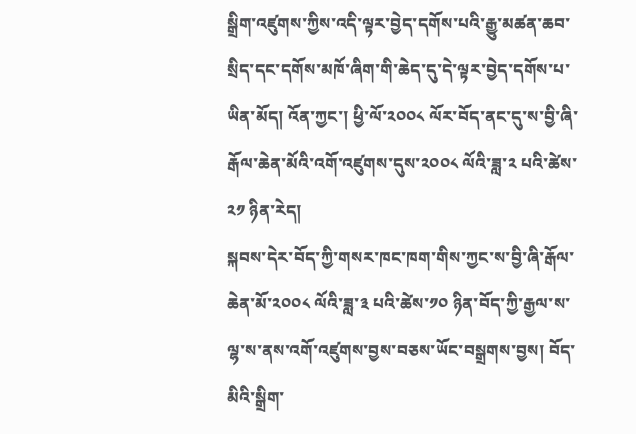སྒྲིག་འཛུགས་ཀྱིས་འདི་ལྟར་བྱེད་དགོས་པའི་རྒྱུ་མཚན་ཆབ་སྲིད་དང་དགོས་མཁོ་ཞིག་གི་ཆེད་དུ་དེ་ལྟར་བྱེད་དགོས་པ་ཡིན་མོད། འོན་ཀྱང་། ཕྱི་ལོ་༢༠༠༨ ལོར་བོད་ནང་དུ་ས་བྱི་ཞི་རྒོལ་ཆེན་མོའི་འགོ་འཛུགས་དུས་༢༠༠༨ ལོའི་ཟླ་༢ པའི་ཚེས་༢༡ ཉིན་རེད།
སྐབས་དེར་བོད་ཀྱི་གསར་ཁང་ཁག་གིས་ཀྱང་ས་བྱི་ཞི་རྒོལ་ཆེན་མོ་༢༠༠༨ ལོའི་ཟླ་༣ པའི་ཚེས་༡༠ ཉིན་བོད་ཀྱི་རྒྱལ་ས་ལྷ་ས་ནས་འགོ་འཛུགས་བྱས་བཅས་ཡོང་བསྒྲགས་བྱས། བོད་མིའི་སྒྲིག་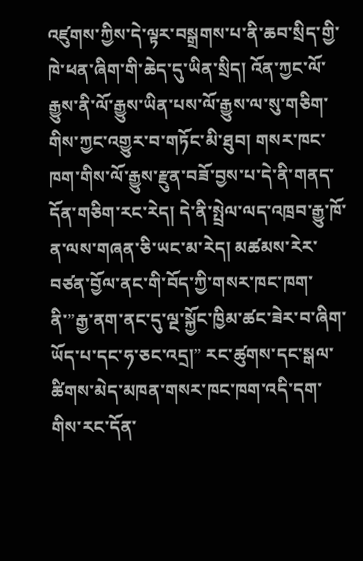འཛུགས་ཀྱིས་དེ་ལྟར་བསྒྲགས་པ་ནི་ཆབ་སྲིད་གྱི་ཁེ་ཕན་ཞིག་གི་ཆེད་དུ་ཡིན་སྲིད། འོན་ཀྱང་ལོ་རྒྱུས་ནི་ལོ་རྒྱུས་ཡིན་པས་ལོ་རྒྱུས་ལ་སུ་གཅིག་གིས་ཀྱང་འགྱུར་བ་གཏོང་མི་ཐུབ། གསར་ཁང་ཁག་གིས་ལོ་རྒྱུས་རྫུན་བཟོ་བྱས་པ་དེ་ནི་གནད་དོན་གཅིག་རང་རེད། དེ་ནི་སྤྲེལ་ལད་འཁྲབ་རྒྱུ་ཁོ་ན་ལས་གཞན་ཅི་ཡང་མ་རེད། མཚམས་རེར་བཙན་བྱོལ་ནང་གི་བོད་ཀྱི་གསར་ཁང་ཁག་ནི་”རྒྱ་ནག་ནང་དུ་ལྔ་སྐྱོང་ཁྱིམ་ཚང་ཟེར་བ་ཞིག་ཡོད་པ་དང་ཧ་ཅང་འདྲ།” རང་ཚུགས་དང་སྒལ་ཚིགས་མེད་མཁན་གསར་ཁང་ཁག་འདི་དག་གིས་རང་དོན་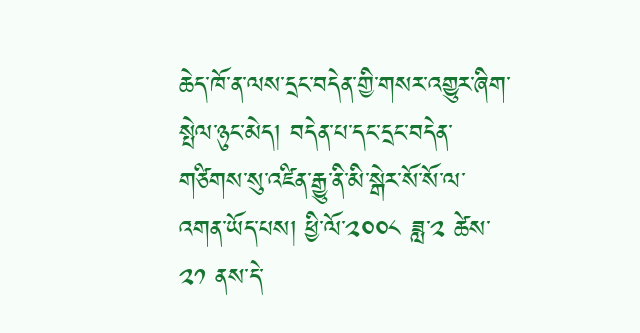ཆེད་ཁོ་ན་ལས་དྲང་བདེན་གྱི་གསར་འགྱུར་ཞིག་སྤེལ་ཉུང་མེད། བདེན་པ་དང་དྲང་བདེན་གཙིགས་སུ་འཛིན་རྒྱུ་ནི་མི་སྒེར་སོ་སོ་ལ་འགན་ཡོད་པས། ཕྱི་ལོ་༢༠༠༨ ཟླ་༢ ཚེས་༢༡ ནས་དེ་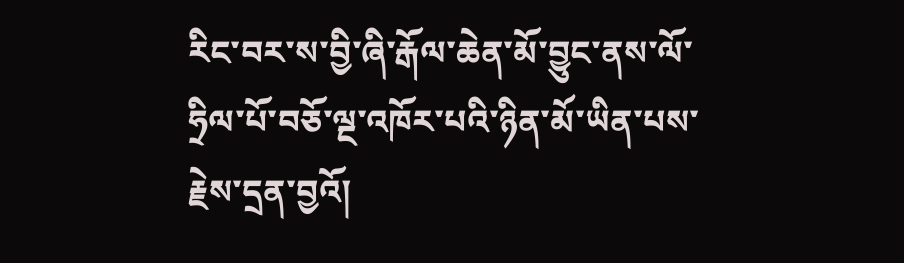རིང་བར་ས་བྱི་ཞི་རྒོལ་ཆེན་མོ་བྱུང་ནས་ལོ་ཧྲིལ་པོ་བཅོ་ལྔ་འཁོར་པའི་ཉིན་མོ་ཡིན་པས་རྗེས་དྲན་བྱའོ།